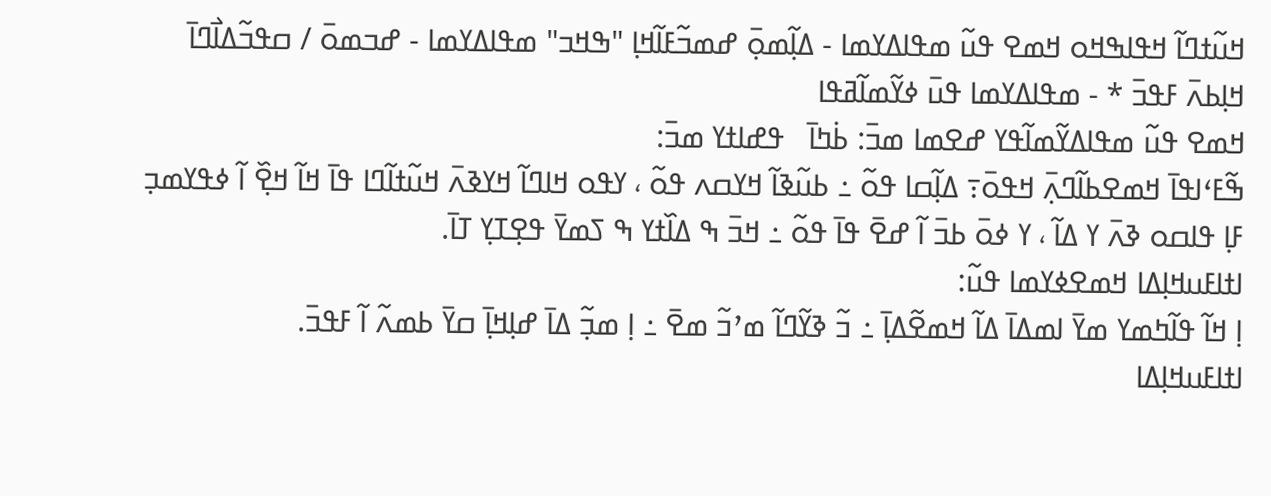ߞߎ߬ߙߣߊ߬ ߞߟߊߒߞߋ ߞߘߐ ߟߎ߬ ߘߟߊߡߌߘߊ - ߡߊ߲߬ߘߋ߲߫ ߝߘߏ߬ߓߊ߬ߞߊ߲ "ߒߞߏ" ߘߟߊߡߌߘߊ - ߝߏߘߋ߫ / ߛߟߏ߬ߡߊ߯ߣߊ߫ ߞߊ߲ߕߍ߫ ߓߟߏ߫ * - ߘߟߊߡߌߘߊ ߟߎ߫ ߦߌ߬ߘߊ߬ߥߟߊ
ߞߘߐ ߟߎ߬ ߘߟߊߡߌ߬ߘߊ߬ߟߌ ߝߐߘߊ ߘߏ߫: ߕ߭ߤߊ߫   ߟߝߊߙߌ ߘߏ߫:
ߒ߬ߓߵߊߟߊ߫ ߞߘߐߕߊ߬ߣߍ߲߫ ߞߟߋ߫߹ ߡߊ߲߬ߛߊ ߟߋ߬ ߸ ߕߎ߬ߢߊ߬ ߞߌߛߍ ߟߋ߬ ، ߌߟߋ ߞߊߣߊ߬ ߞߌߢߍ߫ ߞߎ߬ߙߊ߬ߣߊ ߟߊ߫ ߞߊ߬ ߞߐ߲߰ ߊ߬ ߦߟߌߘߏ߲ ߓߊ߲ ߟߊߛߋ ߢߍ߫ ߌ ߡߊ߬ ، ߌ ߦߋ߫ ߕߏ߫ ߊ߬ ߝߐ߫ ߟߊ߫ ߟߋ߬ ߸ ߞߏ߫ ߒ ߡߊ߰ߙߌ ߒ ߖߘߌ߫ ߟߐ߲ߠߌ߲ ߠߊ߫.
ߊߙߊߓߎߞߊ߲ߡߊ ߞߘߐߦߌߘߊ ߟߎ߬:
ߊ߲ ߞߊ߬ ߟߊ߬ߤߘߌ ߘߌ߫ ߊߘߡߊ߫ ߡߊ߬ ߞߘߐ߬ߡߊ߲߫ ߸ ߏ߬ ߢߌ߬ߣߊ߬ ߘߴߏ߬ ߘߐ߫ ߸ ߊ߲ ߘߏ߲߬ ߡߊ߫ ߝߊ߲ߞߊ߲߫ ߛߌ߫ ߕߘߍ߬ ߊ߬ ߓߟߏ߫.
ߊߙߊߓߎߞߊ߲ߡߊ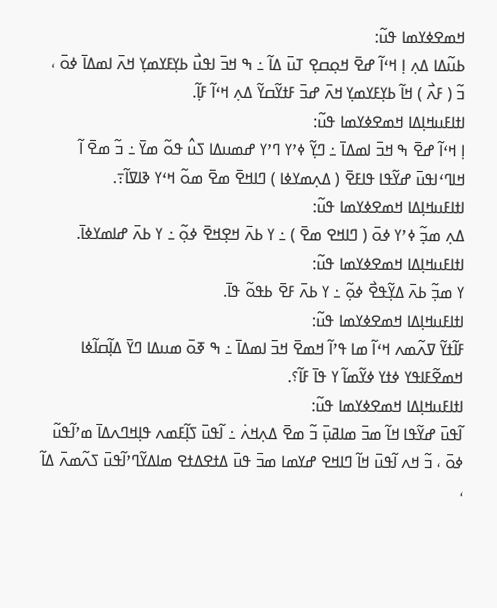ߞߘߐߦߌߘߊ ߟߎ߬:
ߕߎ߬ߡߊ ߡߍ߲ ߊ߲ ߞߵߊ߬ ߝߐ߫ ߞߋ߲ߛߐ߲ ߠߎ߫ ߡߊ߬ ߸ ߒ ߞߏ߫ ߊߟߎ߯ ߕߌ߲ߓߌߘߌ߲ ߞߍ߫ ߊߘߡߊ߫ ߦߋ߫ ، ߏ߬ ( ߓߍ߯ ) ߞߊ߬ ߕߌ߲ߓߌߘߌ߲ ߞߍ߫ ߝߏ߫ ߓߙߌ߬ߛߌ߬ ߡߍ߲ ߞߵߊ߬ ߓߊ߲߬.
ߊߙߊߓߎߞߊ߲ߡߊ ߞߘߐߦߌߘߊ ߟߎ߬:
ߊ߲ ߞߵߊ߬ ߝߐ߫ ߒ ߞߏ߫ ߊߘߡߊ߫ ߸ ߣߌ߲߬ ߦߴߌ ߣߴߌ ߝߘߎߡߊ ߖߎ߮ ߟߋ߬ ߘߌ߫ ߸ ߏ߬ ߘߐ߫ ߊ߬ ߞߊߣߵߊߟߎ߫ ߝߌ߬ߟߊ ߟߊߓߐ߫ ( ߡߍ߲ߘߌߦߊ ) ߣߊߞߐ߫ ߘߐ߫ ߘߋ߬ ߞߵߌ ߢߊߜߊ߬߹.
ߊߙߊߓߎߞߊ߲ߡߊ ߞߘߐߦߌߘߊ ߟߎ߬:
ߡߍ߲ ߘߏ߲߬ ߦߴߌ ߦߋ߫ ( ߣߊߞߐ ߘߐ߫ ) ߸ ߌ ߕߍ߫ ߞߐ߲ߞߐ߫ ߦߋ߲߬ ߸ ߌ ߕߍ߫ ߝߊߘߌߦߊ߫.
ߊߙߊߓߎߞߊ߲ߡߊ ߞߘߐߦߌߘߊ ߟߎ߬:
ߌ ߘߏ߲߬ ߕߍ߫ ߡߌ߲߬ߟߐ߯ ߦߋ߲߬ ߸ ߌ ߕߍ߫ ߓߐ߫ ߕߟߋ߬ ߟߊ߫.
ߊߙߊߓߎߞߊ߲ߡߊ ߞߘߐߦߌߘߊ ߟߎ߬:
ߓߊ߬ߙߌ߬ ߜߍ߬ߘߍ ߞߵߊ߬ ߘߊ ߟߴߊ߬ ߞߘߐ߫ ߞߏ߫ ߊߘߡߊ߫ ߸ ߒ ߧߋ߫ ߘߎߡߊ ߣߌ߫ ߡߊ߲߬ߛߊ߬ߦߊ ߞߘߐ߬ߓߊߟߌ ߦߙߌ ߦߌ߬ߘߊ߬ ߌ ߟߊ߫ ߓߊ߬؟.
ߊߙߊߓߎߞߊ߲ߡߊ ߞߘߐߦߌߘߊ ߟߎ߬:
ߊ߬ߟߎ߫ ߝߌ߬ߟߊ ߞߊ߬ ߘߏ߫ ߘߊߥߎ߲߫ ߏ߬ ߘߐ߫ ߡߍ߲ߞߍ߭ ߸ ߊ߬ߟߎ߫ ߖߊ߲߬ߓߘߍ ߟߊ߲ߞߣߍߡߊ߫ ߘߴߊ߬ߟߎ߬ ߦߋ߫ ، ߏ߬ ߞߍ ߊ߬ߟߎ߫ ߞߊ߬ ߣߊߞߐ ߝߌߘߊ ߘߏ߫ ߟߎ߫ ߡߙߐߡߙߐ ߘߊߡߌ߬ߣߴߊ߬ߟߎ߫ ߖߍ߬ߘߍ߫ ߡߊ߬ ،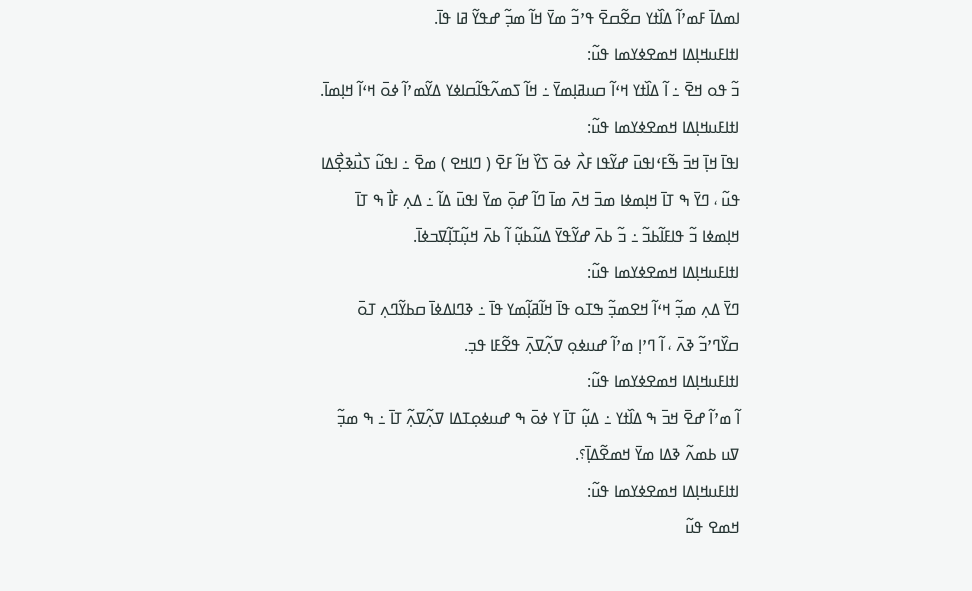ߊߘߡߊ߫ ߓߘߴߊ߬ ߡߊ߰ߙߌ ߛߐ߬ߛߐ߫ ߟߴߏ߬ ߘߌ߫ ߞߊ߬ ߘߏ߲߬ ߝߟߌ߬ ߥߊ ߟߊ߫.
ߊߙߊߓߎߞߊ߲ߡߊ ߞߘߐߦߌߘߊ ߟߎ߬:
ߏ߬ ߟߋ ߞߐ߫ ߸ ߊ߬ ߡߊ߰ߙߌ ߞߵߊ߬ ߛߎߥߊ߲ߘߌ߫ ߸ ߞߊ߬ ߖߘߍ߬ߟߊ߬ߛߊߦߌ ߡߌ߬ߘߴߊ߬ ߦߋ߫ ߞߵߊ߬ ߞߊ߲ߘߊ߫.
ߊߙߊߓߎߞߊ߲ߡߊ ߞߘߐߦߌߘߊ ߟߎ߬:
ߊߟߊ߫ ߞߊ߲߫ ߞߏ߫ ߒ߬ߓߵߊߟߎ߫ ߝߌ߬ߟߊ ߓߍ߯ ߦߋ߫ ߖߌ߰ ߞߊ߬ ߓߐ߫ ( ߣߊߞߐ ) ߘߐ߫ ߸ ߊߟߎ߬ ߖߎ߯ߢߐ߲߯ߡߊ ߟߎ߬ ، ߣߌ߫ ߒ ߠߊ߫ ߞߊ߲ߘߦߊ ߘߏ߫ ߞߍ߫ ߘߊ߫ ߣߊ߬ ߝߋ߲߫ ߘߌ߫ ߊߟߎ߫ ߡߊ߬ ߸ ߡߍ߲ ߓߊ߯ ߒ ߠߊ߫ ߞߊ߲ߘߦߊ ߏ߬ ߟߊߓߊ߬ߕߏ߬ ߸ ߏ߬ ߕߍ߫ ߝߌ߬ߟߌ߫ ߡߎ߬ߕߎ߲߬ ߊ߬ ߕߍ߫ ߞߎ߲߬ߠߊ߲߬ߜߏߦߊ߫.
ߊߙߊߓߎߞߊ߲ߡߊ ߞߘߐߦߌߘߊ ߟߎ߬:
ߣߌ߫ ߡߍ߲ ߘߏ߲߬ ߞߵߊ߬ ߞߐߘߏ߲߬ ߒߠߋ ߟߊ߫ ߞߊ߬ߥߊ߲߬ߘߌ ߟߊ߫ ߸ ߢߣߊߡߦߊ߫ ߛߕߌ߬ߣߍ߲ ߠߋ߫ ߛߌ߰ߣߴߏ߬ ߢߍ߫ ، ߊ߬ ߣߴߊ߲ ߘߴߊ߬ ߝߎߦߋ߲ ߜߍ߲߬ߜߍ߲߫ ߟߐ߬ߓߊ ߟߏ߲.
ߊߙߊߓߎߞߊ߲ߡߊ ߞߘߐߦߌߘߊ ߟߎ߬:
ߊ߬ ߘߴߊ߬ ߝߐ߫ ߞߏ߫ ߒ ߡߊ߰ߙߌ ߸ ߡߎ߲߬ ߠߊ߫ ߌ ߦߋ߫ ߒ ߝߎߦߋ߲ߠߡߊ ߜߍ߲߬ߜߍ߲߬ ߠߊ߫ ߸ ߒ ߘߏ߲߬ ߜߎ ߕߘߍ߬ ߢߡߊ ߘߌ߫ ߞߘߐ߬ߡߊ߲߫؟.
ߊߙߊߓߎߞߊ߲ߡߊ ߞߘߐߦߌߘߊ ߟߎ߬:
ߞߘߐ ߟߎ߬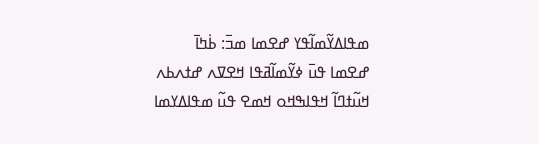ߘߟߊߡߌ߬ߘߊ߬ߟߌ ߝߐߘߊ ߘߏ߫: ߕ߭ߤߊ߫
ߝߐߘߊ ߟߎ߫ ߦߌ߬ߘߊ߬ߥߟߊ ߞߐߜߍ ߝߙߍߕߍ
ߞߎ߬ߙߣߊ߬ ߞߟߊߒߞߋ ߞߘߐ ߟߎ߬ ߘߟߊߡߌߘߊ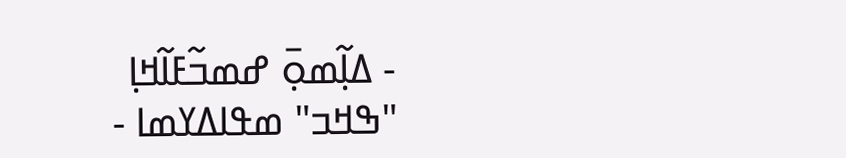- ߡߊ߲߬ߘߋ߲߫ ߝߘߏ߬ߓߊ߬ߞߊ߲ "ߒߞߏ" ߘߟߊߡߌߘߊ -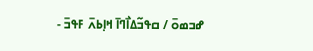ߝߏߘߋ߫ / ߛߟߏ߬ߡߊ߯ߣߊ߫ ߞߊ߲ߕߍ߫ ߓߟߏ߫ -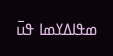ߘߟߊߡߌߘߊ ߟߎ߫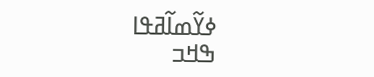ߦߌ߬ߘߊ߬ߥߟߊ
ߒߞߏ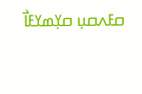ߛߓߍߛߎ߲ ߛߌ߲ߘߌߓߊ߯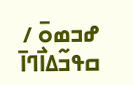ߝߏߘߋ߫ / ߛߟߏ߬ߡߊ߯ߣߊ߫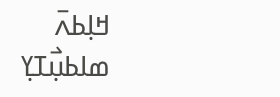ߞߊ߲ߕߍ߫
ߘߊߕߎ߲߯ߠߌ߲